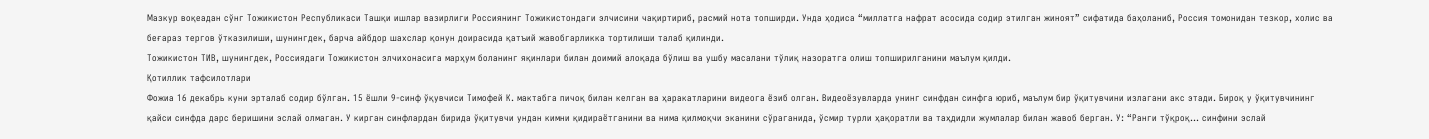Мазкур воқеадан сўнг Тожикистон Республикаси Ташқи ишлар вазирлиги Россиянинг Тожикистондаги элчисини чақиртириб, расмий нота топширди. Унда ҳодиса “миллатга нафрат асосида содир этилган жиноят” сифатида баҳоланиб, Россия томонидан тезкор, холис ва беғараз тергов ўтказилиши, шунингдек, барча айбдор шахслар қонун доирасида қатъий жавобгарликка тортилиши талаб қилинди.
Тожикистон ТИВ, шунингдек, Россиядаги Тожикистон элчихонасига марҳум боланинг яқинлари билан доимий алоқада бўлиш ва ушбу масалани тўлиқ назоратга олиш топширилганини маълум қилди.
Қотиллик тафсилотлари
Фожиа 16 декабрь куни эрталаб содир бўлган. 15 ёшли 9-синф ўқувчиси Тимофей К. мактабга пичоқ билан келган ва ҳаракатларини видеога ёзиб олган. Видеоёзувларда унинг синфдан синфга юриб, маълум бир ўқитувчини излагани акс этади. Бироқ у ўқитувчининг қайси синфда дарс беришини эслай олмаган. У кирган синфлардан бирида ўқитувчи ундан кимни қидираётганини ва нима қилмоқчи эканини сўраганида, ўсмир турли ҳақоратли ва таҳдидли жумлалар билан жавоб берган. У: “Ранги тўқроқ… синфини эслай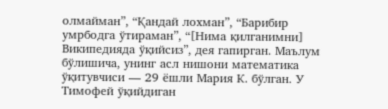олмайман”, “Қандай лохман”, “Барибир умрбодга ўтираман”, “[Нима қилганимни] Википедияда ўқийсиз”, дея гапирган. Маълум бўлишича, унинг асл нишони математика ўқитувчиси — 29 ёшли Мария К. бўлган. У Тимофей ўқийдиган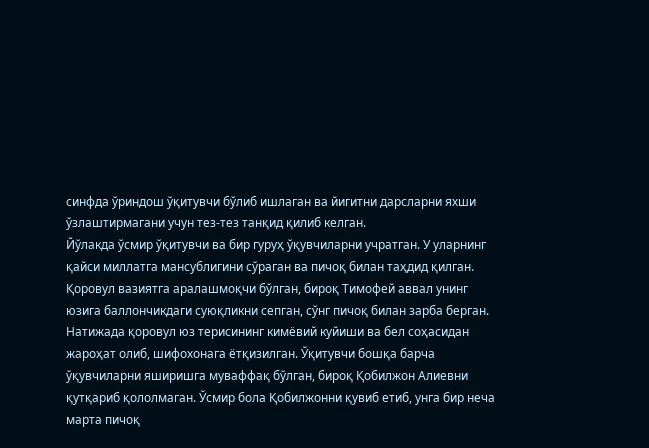синфда ўриндош ўқитувчи бўлиб ишлаган ва йигитни дарсларни яхши ўзлаштирмагани учун тез-тез танқид қилиб келган.
Йўлакда ўсмир ўқитувчи ва бир гуруҳ ўқувчиларни учратган. У уларнинг қайси миллатга мансублигини сўраган ва пичоқ билан таҳдид қилган. Қоровул вазиятга аралашмоқчи бўлган, бироқ Тимофей аввал унинг юзига баллончикдаги суюқликни сепган, сўнг пичоқ билан зарба берган. Натижада қоровул юз терисининг кимёвий куйиши ва бел соҳасидан жароҳат олиб, шифохонага ётқизилган. Ўқитувчи бошқа барча ўқувчиларни яширишга муваффақ бўлган, бироқ Қобилжон Алиевни қутқариб қололмаган. Ўсмир бола Қобилжонни қувиб етиб, унга бир неча марта пичоқ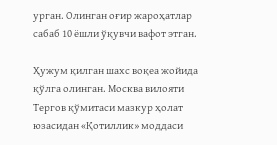урган. Олинган оғир жароҳатлар сабаб 10 ёшли ўқувчи вафот этган.

Ҳужум қилган шахс воқеа жойида қўлга олинган. Москва вилояти Тергов қўмитаси мазкур ҳолат юзасидан «Қотиллик» моддаси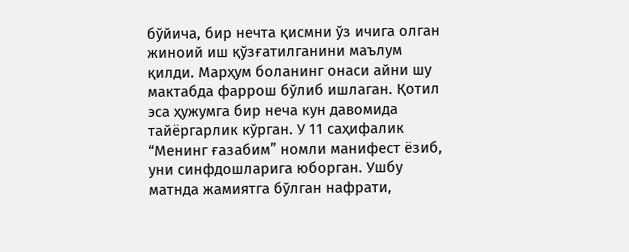бўйича, бир нечта қисмни ўз ичига олган жиноий иш қўзғатилганини маълум қилди. Марҳум боланинг онаси айни шу мактабда фаррош бўлиб ишлаган. Қотил эса ҳужумга бир неча кун давомида тайёргарлик кўрган. У 11 саҳифалик “Менинг ғазабим” номли манифест ёзиб, уни синфдошларига юборган. Ушбу матнда жамиятга бўлган нафрати,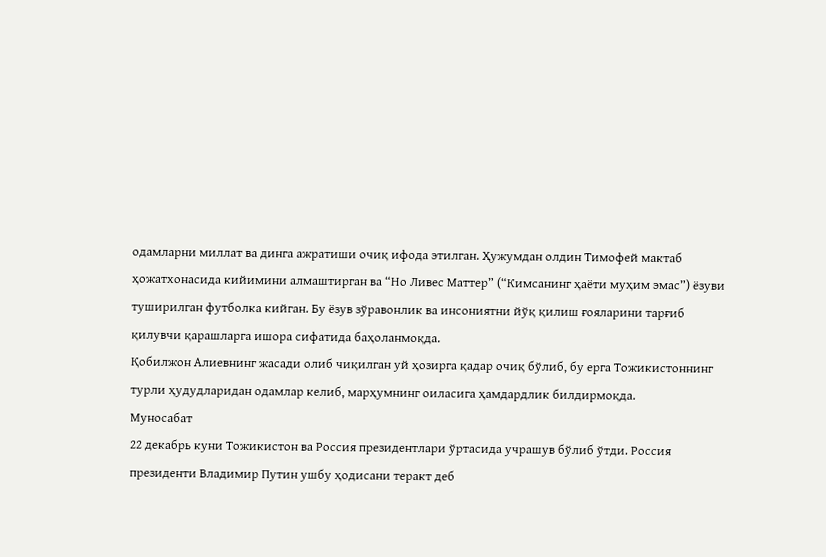одамларни миллат ва динга ажратиши очиқ ифода этилган. Ҳужумдан олдин Тимофей мактаб ҳожатхонасида кийимини алмаштирган ва “Но Ливес Маттер” (“Кимсанинг ҳаёти муҳим эмас”) ёзуви туширилган футболка кийган. Бу ёзув зўравонлик ва инсониятни йўқ қилиш ғояларини тарғиб қилувчи қарашларга ишора сифатида баҳоланмоқда.
Қобилжон Алиевнинг жасади олиб чиқилган уй ҳозирга қадар очиқ бўлиб, бу ерга Тожикистоннинг турли ҳудудларидан одамлар келиб, марҳумнинг оиласига ҳамдардлик билдирмоқда.
Муносабат
22 декабрь куни Тожикистон ва Россия президентлари ўртасида учрашув бўлиб ўтди. Россия президенти Владимир Путин ушбу ҳодисани теракт деб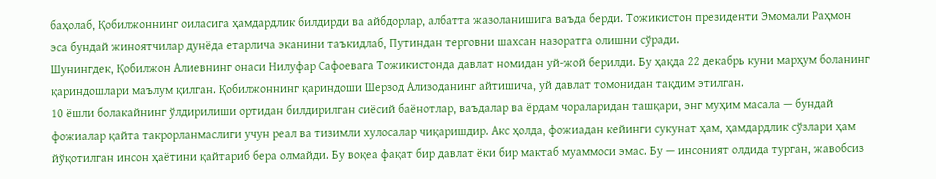баҳолаб, Қобилжоннинг оиласига ҳамдардлик билдирди ва айбдорлар, албатта жазоланишига ваъда берди. Тожикистон президенти Эмомали Раҳмон эса бундай жиноятчилар дунёда етарлича эканини таъкидлаб, Путиндан терговни шахсан назоратга олишни сўради.
Шунингдек, Қобилжон Алиевнинг онаси Нилуфар Сафоевага Тожикистонда давлат номидан уй-жой берилди. Бу ҳақда 22 декабрь куни марҳум боланинг қариндошлари маълум қилган. Қобилжоннинг қариндоши Шерзод Ализоданинг айтишича, уй давлат томонидан тақдим этилган.
10 ёшли болакайнинг ўлдирилиши ортидан билдирилган сиёсий баёнотлар, ваъдалар ва ёрдам чораларидан ташқари, энг муҳим масала — бундай фожиалар қайта такрорланмаслиги учун реал ва тизимли хулосалар чиқаришдир. Акс ҳолда, фожиадан кейинги сукунат ҳам, ҳамдардлик сўзлари ҳам йўқотилган инсон ҳаётини қайтариб бера олмайди. Бу воқеа фақат бир давлат ёки бир мактаб муаммоси эмас. Бу — инсоният олдида турган, жавобсиз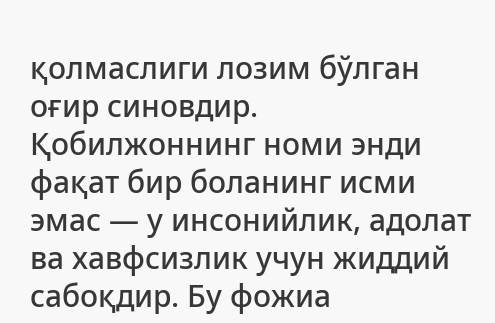қолмаслиги лозим бўлган оғир синовдир. Қобилжоннинг номи энди фақат бир боланинг исми эмас — у инсонийлик, адолат ва хавфсизлик учун жиддий сабоқдир. Бу фожиа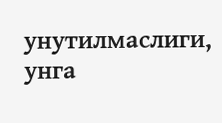унутилмаслиги, унга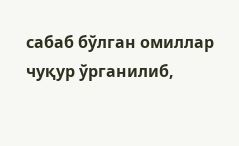сабаб бўлган омиллар чуқур ўрганилиб,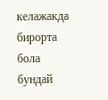келажакда бирорта бола бундай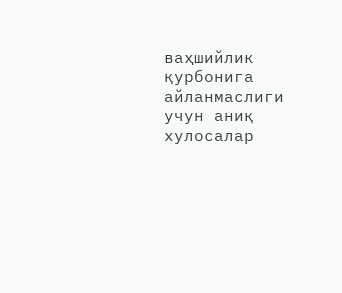ваҳшийлик қурбонига айланмаслиги учун аниқ хулосалар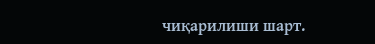чиқарилиши шарт.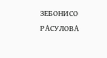ЗEБОНИСО РАСУЛОВА